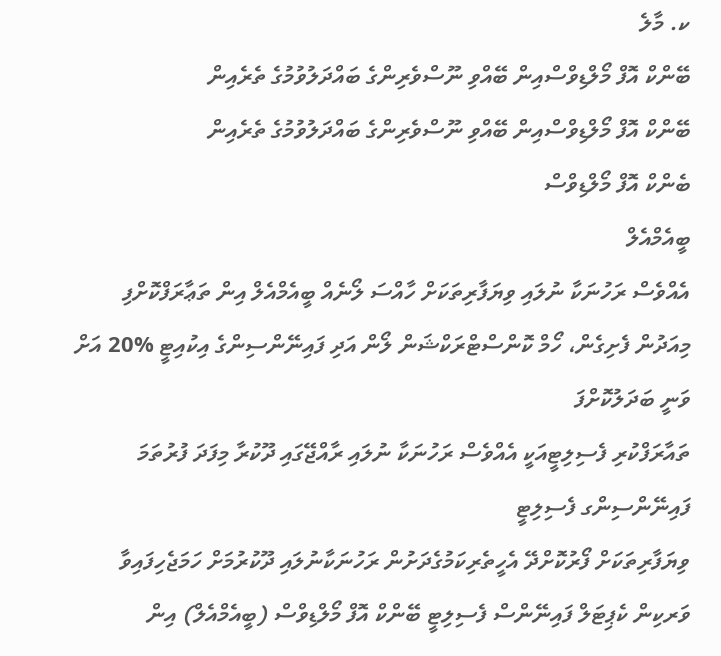ކ. މާލެ
ބޭންކް އޮފް މޯލްޑިވްސްއިން ބޭއްވި ނޫސްވެރިންގެ ބައްދަލުވުމުގެ ތެރެއިން
ބޭންކް އޮފް މޯލްޑިވްސްއިން ބޭއްވި ނޫސްވެރިންގެ ބައްދަލުވުމުގެ ތެރެއިން
ބެންކް އޮފް މޯލްޑިވްސް
ބީއެމްއެލް
އެއްވެސް ރަހުނަކާ ނުލައި ވިޔަފާރިތަކަށް ހާއްސަ ލޯނެއް ބީއެމްއެލް އިން ތަޢާރަފްކޮށްފި
މިއަދުން ފެށިގެން، ހޯމް ކޮންސްޓްރަކްޝަން ލޯން އަދި ފައިނޭންސިންގެ އިކުއިޓީ %20 އަށް ވަނީ ބަދަލުކޮށްފަ
ތައާރަފްކުރި ފެސިލިޓީއަކީ އެއްވެސް ރަހުނަކާ ނުލައި ރާއްޖޭގައި ދޫކުރާ މިފަދަ ފުރުތަމަ ފައިނޭންސިންގ ފެސިލިޓީ
ވިޔަފާރިތަކަށް ފޯރުކޮށްދޭ އެހީތެރިކަމުގެދަށުން ރަހުނަކާނުލައި ދޫކުރުމަށް ހަމަޖެހިފައިވާ ވަރކިން ކެޕިޓަލް ފައިނޭންސް ފެސިލިޓީ ބޭންކް އޮފް މޯލްޑިވްސް (ބީއެމްއެލް) އިން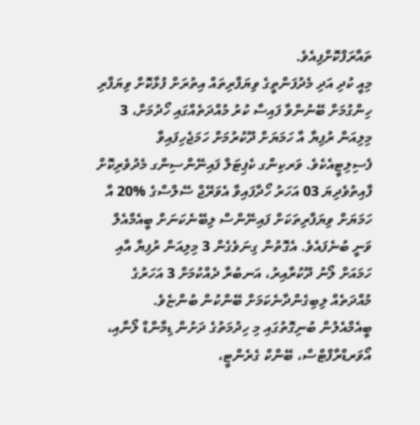ތައާރަފްކޮށްފިއެވެ.
މިއީ ކުދި އަދި މެދުފަންތީގެ ވިޔަފާރިތައް އިތުރަށް ފުޅާކޮށް ވިޔަފާރި ހިންގުމަށް ބޭނުންވާ ފައިސާ ކުރު މުއްދަތެއްގައި ހޯދުމަށް، 3 މިލިއަން ރުފިޔާ އާ ހަމަޔަށް ދޫކުރުމަށް ހަމަޖެހިފައިވާ ފެސިލިޓީއެކެވެ. ވަރކިންގ ކެޕިޓަލް ފައިނޭންސިންގ މެދުވެރިކޮށް ފާއިތުވެދިޔަ 03 އަހަރު ހޯދާފައިވާ އެވަރޭޖް ސޭލްސްގެ %20 އާ ހަމަޔަށް ވިޔަފާރިތަކަށް ފައިނޭންސް ލިބޭނެކަނަށް ބީއެމްއެލް ވަނީ ބުނެފައެވެ. އެގޮތުން ގިނަވެގެން 3 މިލިއަން ރުފިޔާ އާއި ހަމައަށް ލޯނު ދޫކުރާއިރު، އަނބުރާ ދެއްކުމަށް 3 އަހަރުގެ މުއްދަތެއް ލިބިގެންދާނެކަމަށް ބޭންކުން ބުންޏެވެ.
ބީއެމްއެލުން ބުނިގޮތުގައި މި ހިދުމަތުގެ ދަށުން ޑިމާންޑް ލޯނާއި، އޯވަރޑްރާފްޓްސް، ބޭންކް ގެރެންޓީ،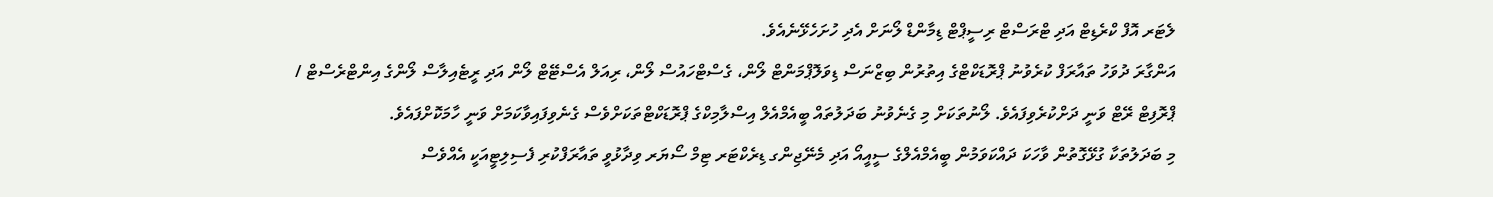ލެޓަރ އޮފް ކްރެޑިޓް އަދި ޓްރަސްޓް ރިސީޕްޓް ޑިމާންޑް ލޯނަށް އެދި ހުށަހެޅޭނެއެވެ.
އަންގާރަ ދުވަހު ތައާރަފް ކުރެވުނު ޕްރޮޑަކްޓްގެ އިތުރުން ބިޒްނަސް ޑިވަލޮޕްމަންޓް ލޯން، ގެސްޓްހައުސް ލޯން، ރިއަލް އެސްޓޭޓް ލޯން އަދި ރީޓެއިލާސް ލޯންގެ އިންޓްރެސްޓް / ޕްރޮފިޓް ރޭޓް ވަނީ ދަށްކުރެވިފައެވެ. ލޯނުތަކަށް މި ގެނެވުނު ބަދަލުތައް ބީއެމްއެލް އިސްލާމިކްގެ ޕްރޮޑަކްޓްތަކަށްވެސް ގެނެވިފައިވާކަމަށް ވަނީ ހާމަކޮށްފައެވެ.
މި ބަދަލުތަކާ ގުޅޭގޮތުން ވާހަކަ ދައްކަވަމުން ބީއެމްއެލްގެ ސީއީއޯ އަދި މެނޭޖިންގ ޑިރެކްޓަރ ޓިމް ސޯޔަރ ވިދާޅުވީ ތައާރަފްކުރި ފެސިލިޓީއަކީ އެއްވެސް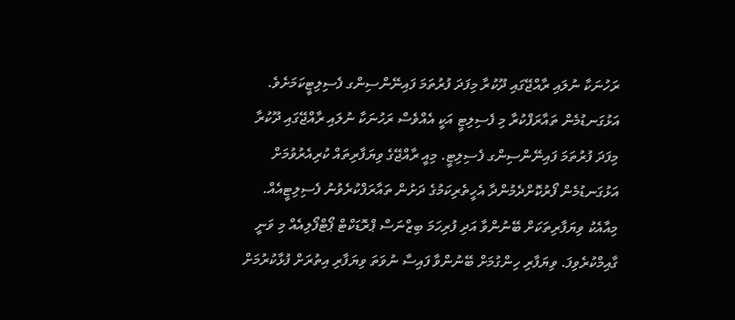ރަހުނަކާ ނުލައި ރާއްޖޭގައި ދޫކުރާ މިފަދަ ފުރުތަމަ ފައިނޭންސިންގ ފެސިލިޓީކަމަށެވެ.
އަޅުގަނޑުމެން ތައާރަފްކުރާ މި ފެސިލިޓީ އަކީ އެއްވެސް ރަހުނަކާ ނުލައި ރާއްޖޭގައި ދޫކުރާ މިފަދަ ފުރުތަމަ ފައިނޭންސިންގ ފެސިލިޓީ. މިއީ ރާއްޖޭގެ ވިޔަފާރިތައް ކުރިއެރުވުމަށް އަޅުގަނޑުމެން ފޯރުކޮށްދެމުންދާ އެހީތެރިކަމުގެ ދަށުން ތައާރަފްކުރެވުނު ފެސިލިޓީއެއް. މިއާއެކު ވިޔަފާރިތަކަށް ބޭނުންވާ އަދި ފުރިހަމަ ބިޒްނަސް ޕްރޮޑަކްޓް ޕޯޓްފޯލިއެއް މި ވަނީ ގާއިމްކުރެވިފަ. ވިޔަފާރި ހިންގުމަށް ބޭނުންވާ ފައިސާ ނުވަތަ ވިޔަފާރި އިތުރަށް ފުޅާކުރުމަށް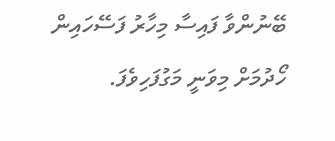ބޭނުންވާ ފައިސާ މިހާރު ފަސޭހައިން ހޯދުމަށް މިވަނީ މަގުފަހިވެފަ.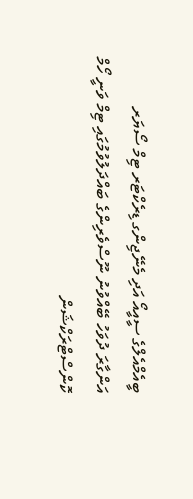ބީއެމްއެލްގެ ސީއީއޯ އަދި މެނޭޖިންގ ޑިރެކްޓަރ ޓިމް ސޯޔަރ
އަންގާރަ ދުވަހު ބޭއްވުނު ނޫސްވެރިންގެ ބައްދަލުވުމުގައި ޓިމް ވަނީ ހޯމް ކޮންސްޓްރަކްޝަން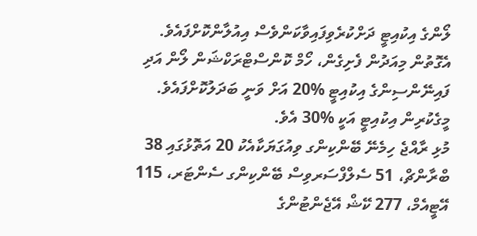ލޯންގެ އިކުއިޓީ ދަށްކުރެވިފައިވާކަންވެސް އިއުލާންކޮށްފައެވެ. އެގޮތުން މިއަދުން ފެށިގެން، ހޯމް ކޮންސްޓްރަކްޝަން ލޯން އަދި ފައިނޭންސިންގެ އިކުއިޓީ %20 އަށް ވަނީ ބަދަލުކޮށްފައެވެ. މީގެކުރިން އިކުއިޓީ އަކީ %30 އެވެ.
މުޅި ރާއްޖެ ހިމެނޭ ބޭންކިންގ ވިއުގަޔަކާއެކު 20 އަތޮޅުގައި 38 ބްރާންޗް، 51 ސެލްފްސަރވިސް ބޭންކިންގ ސެންޓަރ، 115 އޭޓީއެމް، 277 ކޭޝް އޭޖެންޓުންގެ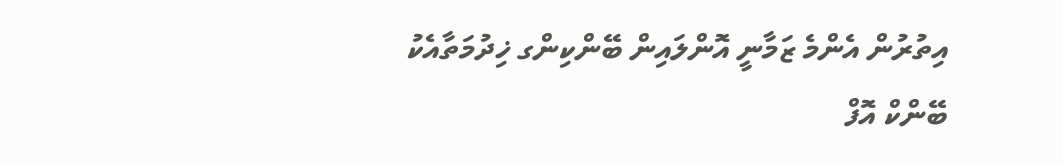އިތުރުން އެންމެ ޒަމާނީ އޮންލައިން ބޭންކިންގ ޚިދުމަތާއެކު ބޭންކް އޮފް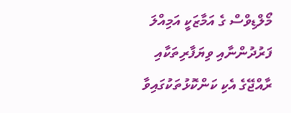މޯލްޑިވްސް ގެ އަމާޒަކީ އަމިއްލަ ފަރުދުންނާއި ވިޔަފާރިތަކާއި ރާއްޖޭގެ އެކި ކަންކޮޅުތަކުގައިވާ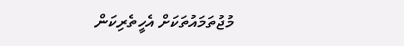މުޖުތަމައުތަކަށް އެހީތެރިކަން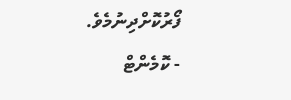ފޯރުކޮށްދިނުމެވެ.
- ކޮމެންޓް